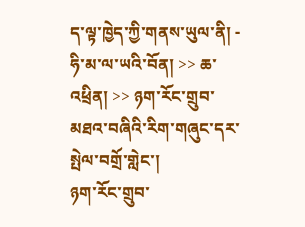ད་ལྟ་ཁྱེད་ཀྱི་གནས་ཡུལ་ནི། - ཧི་མ་ལ་ཡའི་བོན། >> ཆ་འཕྲིན། >> ཉག་རོང་གྲུབ་མཐའ་བཞིའི་རིག་གཞུང་དར་སྤེལ་བགྲོ་གླེང་།
ཉག་རོང་གྲུབ་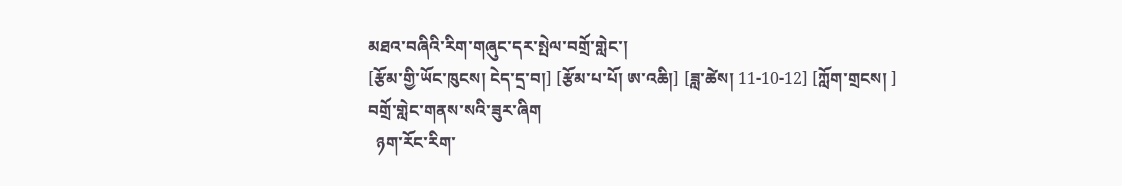མཐའ་བཞིའི་རིག་གཞུང་དར་སྤེལ་བགྲོ་གླེང་།
[རྩོམ་གྱི་ཡོང་ཁུངས། ངེད་དྲ་བ།] [རྩོམ་པ་པོ། ཨ་འཆི།] [ཟླ་ཚེས། 11-10-12] [ཀློག་གྲངས། ]
བགྲོ་གླེང་གནས་སའི་ཟུར་ཞིག
  ཉག་རོང་རིག་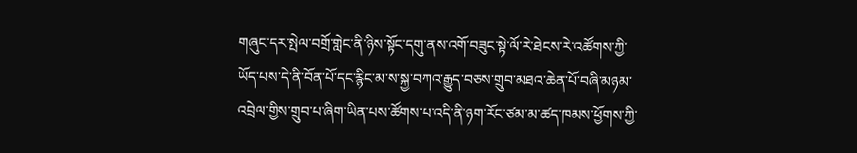གཞུང་དར་སྤེལ་བགྲོ་གླེང་ནི་ཉིས་སྟོང་དགུ་ནས་འགོ་བཟུང་སྟེ་ལོ་རེ་ཐེངས་རེ་འཚོགས་ཀྱི་ཡོད་པས་དེ་ནི་བོན་པོ་དང་རྙིང་མ་ས་སྐྱ་བཀའ་རྒྱུད་བཅས་གྲུབ་མཐའ་ཆེན་པོ་བཞི་མཉམ་འབྲེལ་གྱིས་གྲུབ་པ་ཞིག་ཡིན་པས་ཚོགས་པ་འདི་ནི་ཉག་རོང་ཙམ་མ་ཚད་ཁམས་ཕྱོགས་ཀྱི་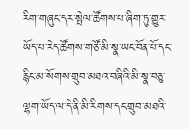རིག་གཞུང་དར་སྤེལ་ཚོགས་པ་ཞིག་ཏུ་གྱུར་ཡོད་པ་རེད་ཚོགས་གཙོ་མི་སྣ་ཡང་བོན་པོ་དང་རྙིང་མ་སོགས་གྲུབ་མཐའ་བཞིའི་མི་སྣ་བཅུ་ལྷག་ཡོད་ལ་དེ་ནི་མི་རིགས་དང་གྲུབ་མཐའི་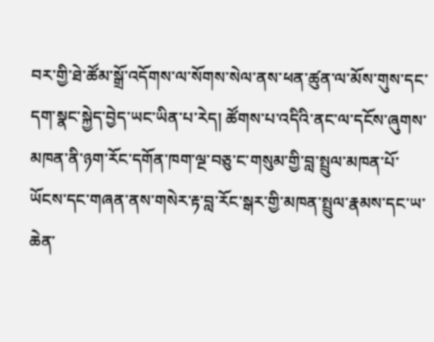བར་གྱི་ཐེ་ཚོམ་སྒྲོ་འདོགས་ལ་སོགས་སེལ་ནས་ཕན་ཚུན་ལ་མོས་གུས་དང་དག་སྣང་སྐྱེད་བྱེད་ཡང་ཡིན་པ་རེད། ཚོགས་པ་འདིའི་ནང་ལ་དངོས་ཞུགས་མཁན་ནི་ཉག་རོང་དགོན་ཁག་ལྔ་བཅུ་ང་གསུམ་གྱི་བླ་སྤྲུལ་མཁན་པོ་ཡོངས་དང་གཞན་ནས་གསེར་རྟ་བླ་རོང་སྒར་གྱི་མཁན་སྤྲུལ་རྣམས་དང་ཡ་ཆེན་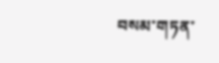བསམ་གཏན་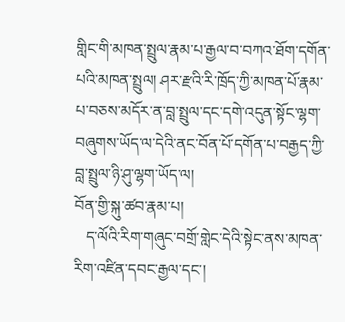གླིང་གི་མཁན་སྤྲུལ་རྣམ་པ་རྒྱལ་བ་བཀའ་ཐོག་དགོན་པའི་མཁན་སྤྲུལ། ཤར་རྫའི་རི་ཁྲོད་ཀྱི་མཁན་པོ་རྣམ་པ་བཅས་མདོར་ན་བླ་སྤྲུལ་དང་དགེ་འདུན་སྟོང་ལྷག་བཞུགས་ཡོད་ལ་དེའི་ནང་བོན་པོ་དགོན་པ་བརྒྱད་ཀྱི་བླ་སྤྲུལ་ཉི་ཤུ་ལྷག་ཡོད་ལ།
བོན་གྱི་སྐུ་ཚབ་རྣམ་པ།
   ད་ལོའི་རིག་གཞུང་བགྲོ་གླེང་དེའི་སྟེང་ནས་མཁན་རིག་འཛིན་དབང་རྒྱལ་དང་།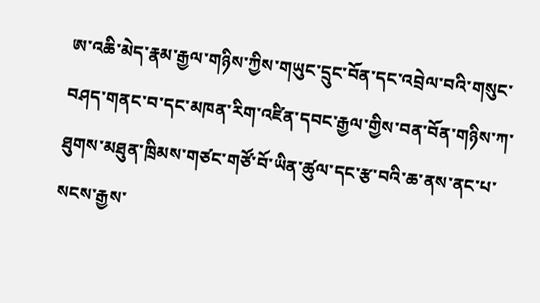ཨ་འཆི་མེད་རྣམ་རྒྱལ་གཉིས་ཀྱིས་གཡུང་དྲུང་བོན་དང་འབྲེལ་བའི་གསུང་བཤད་གནང་བ་དང་མཁན་རིག་འཛིན་དབང་རྒྱལ་གྱིས་བན་བོན་གཉིས་ཀ་ཐུགས་མཐུན་ཁྲིམས་གཙང་གཙོ་བོ་ཡིན་ཚུལ་དང་རྩ་བའི་ཆ་ནས་ནང་པ་སངས་རྒྱས་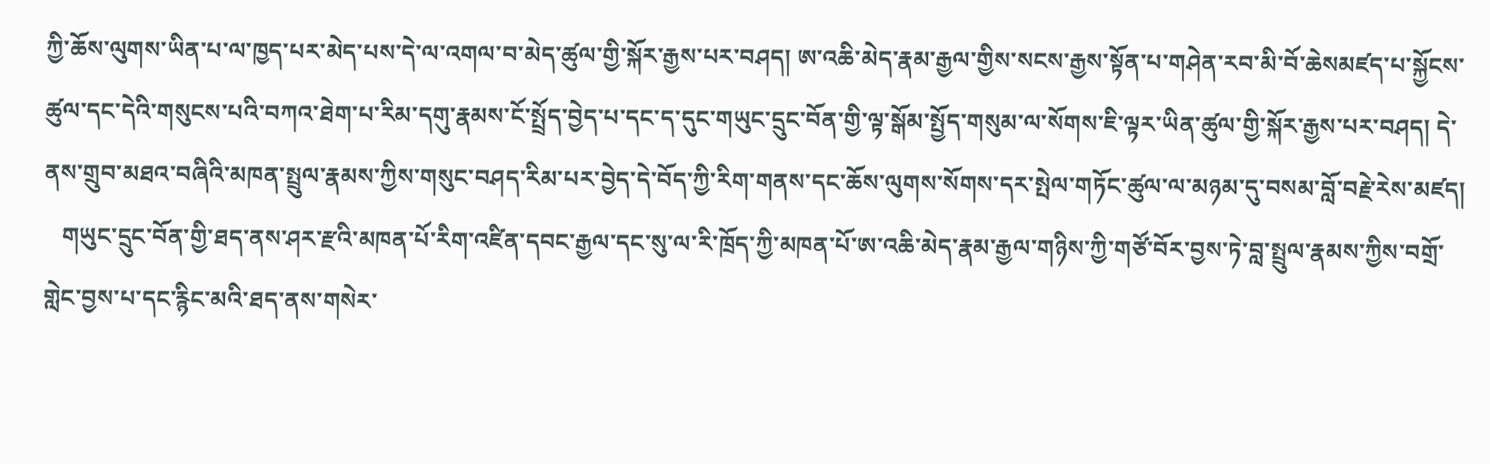ཀྱི་ཆོས་ལུགས་ཡིན་པ་ལ་ཁྱད་པར་མེད་པས་དེ་ལ་འགལ་བ་མེད་ཚུལ་གྱི་སྐོར་རྒྱས་པར་བཤད། ཨ་འཆི་མེད་རྣམ་རྒྱལ་གྱིས་སངས་རྒྱས་སྟོན་པ་གཤེན་རབ་མི་བོ་ཆེསམཛད་པ་སྐྱོངས་ཚུལ་དང་དེའི་གསུངས་པའི་བཀའ་ཐེག་པ་རིམ་དགུ་རྣམས་ངོ་སྤྲོད་བྱེད་པ་དང་ད་དུང་གཡུང་དྲུང་བོན་གྱི་ལྟ་སྒོམ་སྤྱོད་གསུམ་ལ་སོགས་ཇི་ལྟར་ཡིན་ཚུལ་གྱི་སྐོར་རྒྱས་པར་བཤད། དེ་ནས་གྲུབ་མཐའ་བཞིའི་མཁན་སྤྲུལ་རྣམས་ཀྱིས་གསུང་བཤད་རིམ་པར་བྱེད་དེ་བོད་ཀྱི་རིག་གནས་དང་ཆོས་ལུགས་སོགས་དར་སྤེལ་གཏོང་ཚུལ་ལ་མཉམ་དུ་བསམ་བློ་བརྗེ་རེས་མཛད།
   གཡུང་དྲུང་བོན་གྱི་ཐད་ནས་ཤར་རྫའི་མཁན་པོ་རིག་འཛིན་དབང་རྒྱལ་དང་སུ་ལ་རི་ཁྲོད་ཀྱི་མཁན་པོ་ཨ་འཆི་མེད་རྣམ་རྒྱལ་གཉིས་ཀྱི་གཙོ་བོར་བྱས་ཏེ་བླ་སྤྲུལ་རྣམས་ཀྱིས་བགྲོ་གླེང་བྱས་པ་དང་རྙིང་མའི་ཐད་ནས་གསེར་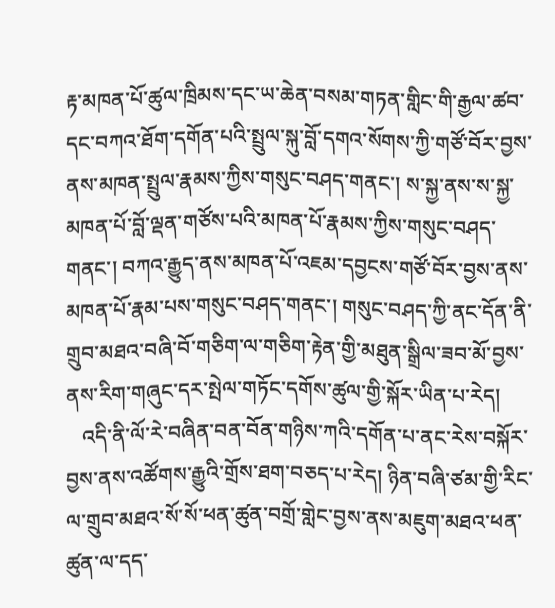རྟ་མཁན་པོ་ཚུལ་ཁྲིམས་དང་ཡ་ཆེན་བསམ་གཏན་གླིང་གི་རྒྱལ་ཚབ་དང་བཀའ་ཐོག་དགོན་པའི་སྤྲུལ་སྐུ་བློ་དགའ་སོགས་ཀྱི་གཙོ་བོར་བྱས་ནས་མཁན་སྤྲུལ་རྣམས་ཀྱིས་གསུང་བཤད་གནང་། ས་སྐྱ་ནས་ས་སྐྱ་མཁན་པོ་བློ་ལྡན་གཙོས་པའི་མཁན་པོ་རྣམས་ཀྱིས་གསུང་བཤད་གནང་། བཀའ་རྒྱུད་ནས་མཁན་པོ་འཇམ་དབྱངས་གཙོ་བོར་བྱས་ནས་མཁན་པོ་རྣམ་པས་གསུང་བཤད་གནང་། གསུང་བཤད་ཀྱི་ནང་དོན་ནི་གྲུབ་མཐའ་བཞི་བོ་གཅིག་ལ་གཅིག་རྟེན་གྱི་མཐུན་སྒྲིལ་ཟབ་མོ་བྱས་ནས་རིག་གཞུང་དར་སྤེལ་གཏོང་དགོས་ཚུལ་གྱི་སྐོར་ཡིན་པ་རེད།
   འདི་ནི་ལོ་རེ་བཞིན་བན་བོན་གཉིས་ཀའི་དགོན་པ་ནང་རེས་བསྐོར་བྱས་ནས་འཚོགས་རྒྱུའི་གྲོས་ཐག་བཅད་པ་རེད། ཉིན་བཞི་ཙམ་གྱི་རིང་ལ་གྲུབ་མཐའ་སོ་སོ་ཕན་ཚུན་བགྲོ་གླེང་བྱས་ནས་མཇུག་མཐའ་ཕན་ཚུན་ལ་དད་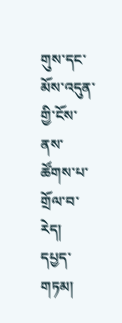གུས་དང་མོས་འདུན་གྱི་ངོས་ནས་ཚོགས་པ་གྲོལ་བ་རེད།
དཔྱད་གཏམ།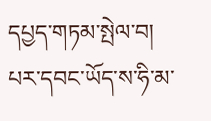དཔྱད་གཏམ་སྤེལ་བ།
པར་དབང་ཡོད་ས་ཧི་མ་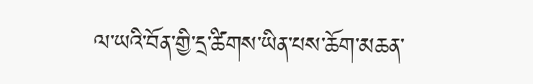ལ་ཡའི་བོན་གྱི་དྲ་ཚིགས་ཡིན་པས་ཆོག་མཆན་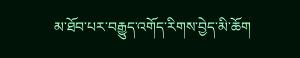མ་ཐོབ་པར་བརྒྱུད་འགོད་རིགས་བྱེད་མི་ཆོག